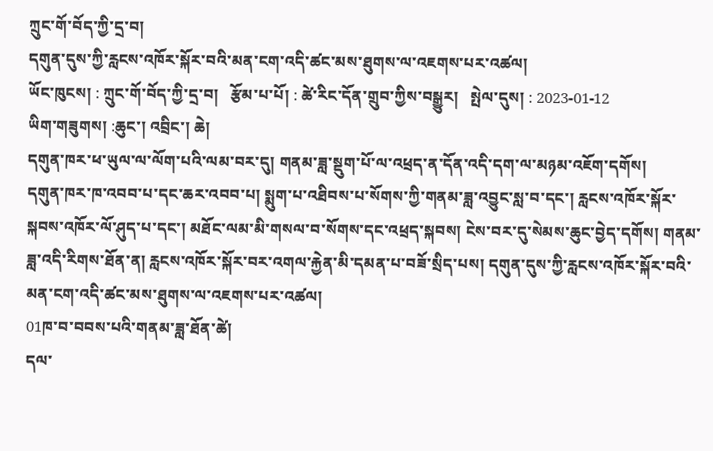ཀྲུང་གོ་བོད་ཀྱི་དྲ་བ།
དགུན་དུས་ཀྱི་རླངས་འཁོར་སྐོར་བའི་མན་ངག་འདི་ཚང་མས་ཐུགས་ལ་འཇགས་པར་འཚལ།
ཡོང་ཁུངས། : ཀྲུང་གོ་བོད་ཀྱི་དྲ་བ།   རྩོམ་པ་པོ། : ཚེ་རིང་དོན་གྲུབ་ཀྱིས་བསྒྱུར།   སྤེལ་དུས། : 2023-01-12
ཡིག་གཟུགས། :ཆུང་། འབྲིང་། ཆེ།
དགུན་ཁར་ཕ་ཡུལ་ལ་ལོག་པའི་ལམ་བར་དུ། གནམ་ཟླ་སྡུག་པོ་ལ་འཕྲད་ན་དོན་འདི་དག་ལ་མཉམ་འཇོག་དགོས།
དགུན་ཁར་ཁ་འབབ་པ་དང་ཆར་འབབ་པ། སྨུག་པ་འཐིབས་པ་སོགས་ཀྱི་གནམ་ཟླ་འབྱུང་སླ་བ་དང་། རླངས་འཁོར་སྐོར་སྐབས་འཁོར་ལོ་ཤུད་པ་དང་། མཐོང་ལམ་མི་གསལ་བ་སོགས་དང་འཕྲད་སྐབས། ངེས་བར་དུ་སེམས་ཆུང་བྱེད་དགོས། གནམ་ཟླ་འདི་རིགས་ཐོན་ན། རླངས་འཁོར་སྐོར་བར་འགལ་རྐྱེན་མི་དམན་པ་བཟོ་སྲིད་པས། དགུན་དུས་ཀྱི་རླངས་འཁོར་སྐོར་བའི་མན་ངག་འདི་ཚང་མས་ཐུགས་ལ་འཇགས་པར་འཚལ།
01ཁ་བ་བབས་པའི་གནམ་ཟླ་ཐོན་ཚེ།
དལ་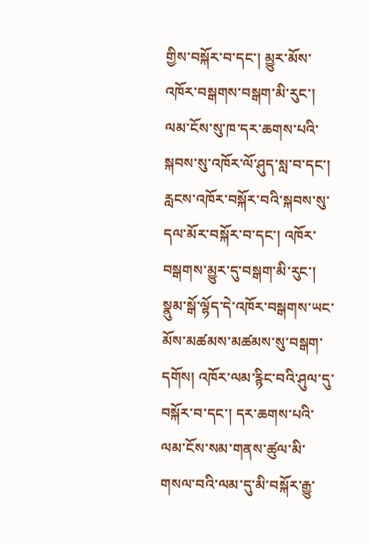གྱིས་བསྐོར་བ་དང་། མྱུར་མོས་འཁོར་བསྒགས་བསྒག་མི་རུང་།
ལམ་ངོས་སུ་ཁ་དར་ཆགས་པའི་སྐབས་སུ་འཁོར་ལོ་ཤུད་སླ་བ་དང་། རླངས་འཁོར་བསྐོར་བའི་སྐབས་སུ་དལ་མོར་བསྐོར་བ་དང་། འཁོར་བསྒགས་མྱུར་དུ་བསྒག་མི་རུང་། སྣུམ་སྒོ་ལྷོད་དེ་འཁོར་བསྒགས་ཡང་མོས་མཚམས་མཚམས་སུ་བསྒག་དགོས། འཁོར་ལམ་རྙིང་བའི་ཤུལ་དུ་བསྐོར་བ་དང་། དར་ཆགས་པའི་ལམ་ངོས་སམ་གནས་ཚུལ་མི་གསལ་བའི་ལམ་དུ་མི་བསྐོར་རྒྱུ་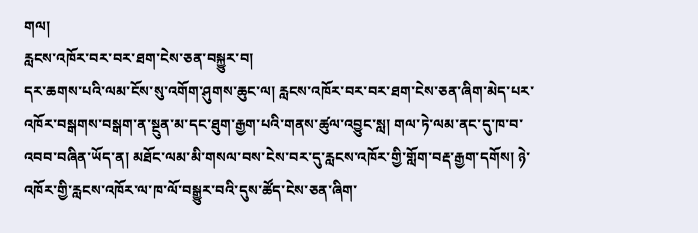གལ།
རླངས་འཁོར་བར་བར་ཐག་ངེས་ཅན་བསྐྱུར་བ།
དར་ཆགས་པའི་ལམ་ངོས་སུ་འགོག་ཤུགས་ཆུང་ལ། རླངས་འཁོར་བར་བར་ཐག་ངེས་ཅན་ཞིག་མེད་པར་འཁོར་བསྒགས་བསྒག་ན་སྔུན་མ་དང་ཐུག་རྒྱག་པའི་གནས་ཚུལ་འབྱུང་སླ། གལ་ཏེ་ལམ་ནང་དུ་ཁ་བ་འབབ་བཞིན་ཡོད་ན། མཐོང་ལམ་མི་གསལ་བས་ངེས་བར་དུ་རླངས་འཁོར་གྱི་གློག་བརྡ་རྒྱག་དགོས། ཉེ་འཁོར་གྱི་རླངས་འཁོར་ལ་ཁ་ལོ་བསྒྱུར་བའི་དུས་ཚོད་ངེས་ཅན་ཞིག་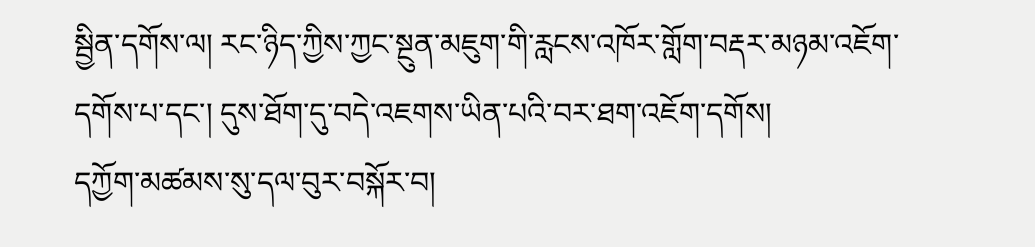སྦྱིན་དགོས་ལ། རང་ཉིད་ཀྱིས་ཀྱང་སྔུན་མཇུག་གི་རླངས་འཁོར་གློག་བརྡར་མཉམ་འཇོག་དགོས་པ་དང་། དུས་ཐོག་དུ་བདེ་འཇགས་ཡིན་པའི་བར་ཐག་འཇོག་དགོས།
དཀྱོག་མཚམས་སུ་དལ་བུར་བསྐོར་བ།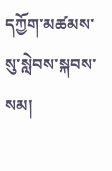དཀྱོག་མཚམས་སུ་སླེབས་སྐབས་སམ།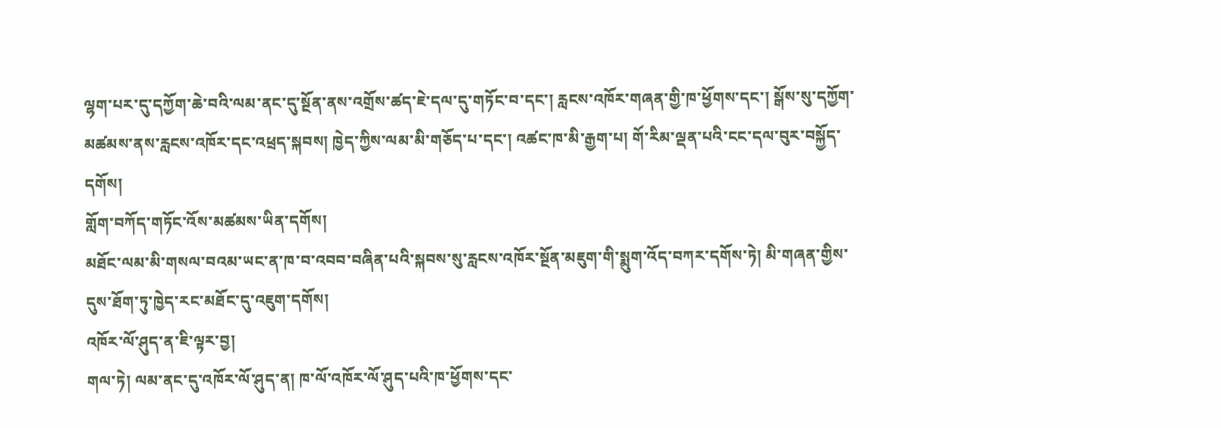ལྷག་པར་དུ་དཀྱོག་ཆེ་བའི་ལམ་ནང་དུ་སྔོན་ནས་འགྲོས་ཚད་ཇེ་དལ་དུ་གཏོང་བ་དང་། རླངས་འཁོར་གཞན་གྱི་ཁ་ཕྱོགས་དང་། སྒོས་སུ་དཀྱོག་མཚམས་ནས་རླངས་འཁོར་དང་འཕྲད་སྐབས། ཁྱེད་ཀྱིས་ལམ་མི་གཅོད་པ་དང་། འཚང་ཁ་མི་རྒྱག་པ། གོ་རིམ་ལྡན་པའི་ངང་དལ་བུར་བསྐྱོད་དགོས།
གློག་བཀོད་གཏོང་འོས་མཚམས་ཡིན་དགོས།
མཐོང་ལམ་མི་གསལ་བའམ་ཡང་ན་ཁ་བ་འབབ་བཞིན་པའི་སྐབས་སུ་རླངས་འཁོར་སྔོན་མཇུག་གི་སྨུག་འོད་བཀར་དགོས་ཏེ། མི་གཞན་གྱིས་དུས་ཐོག་ཏུ་ཁྱེད་རང་མཐོང་དུ་འཇུག་དགོས།
འཁོར་ལོ་ཤུད་ན་ཇི་ལྟར་བྱ།
གལ་ཏེ། ལམ་ནང་དུ་འཁོར་ལོ་ཤུད་ན། ཁ་ལོ་འཁོར་ལོ་ཤུད་པའི་ཁ་ཕྱོགས་དང་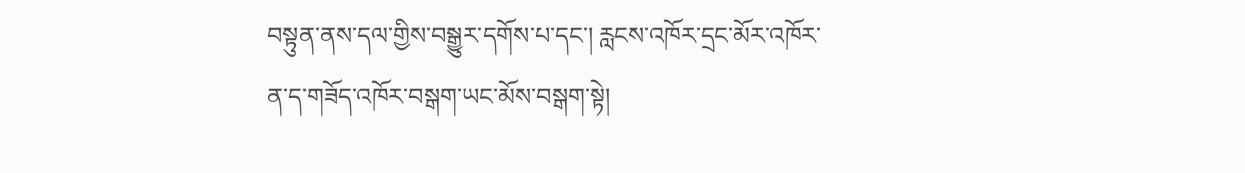བསྟུན་ནས་དལ་གྱིས་བསྒྱུར་དགོས་པ་དང་། རླངས་འཁོར་དྲང་མོར་འཁོར་ན་ད་གཟོད་འཁོར་བསྒག་ཡང་མོས་བསྒག་སྟེ།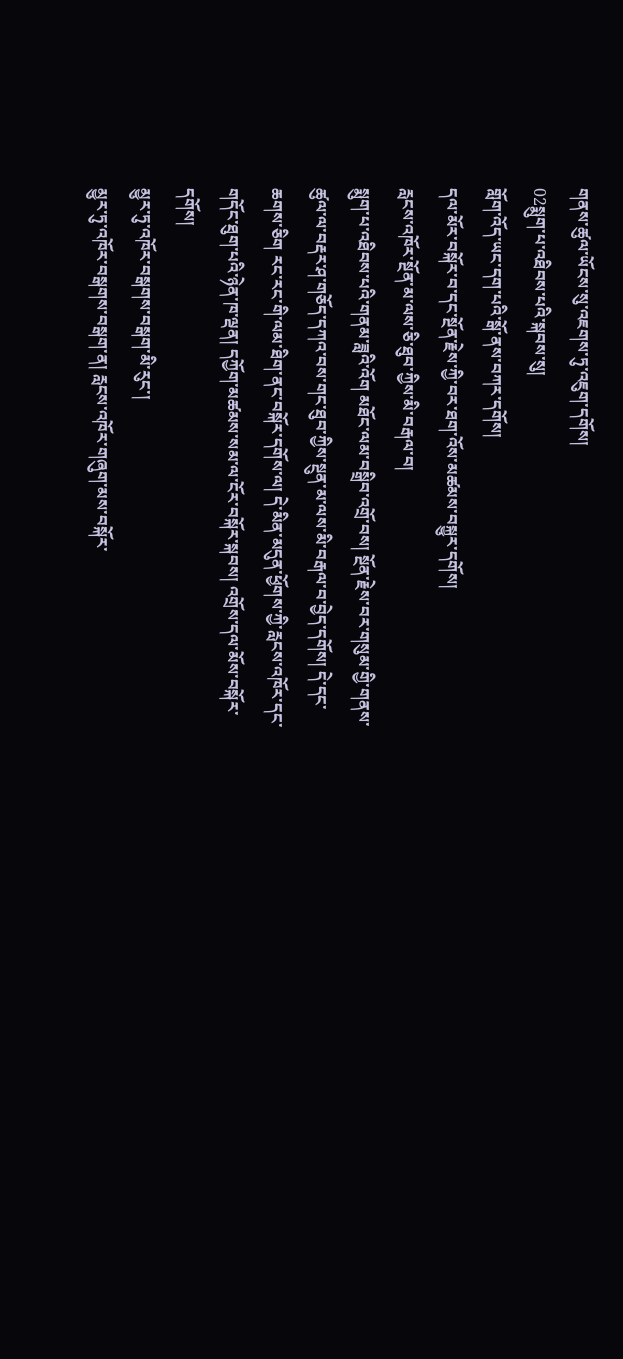གནས་ཚུལ་ཡོངས་སུ་འཇགས་ཏུ་འཇུག་དགོས།
02སྨུག་པ་འཐིབས་པའི་སྐབས་སུ།
གློག་འོད་ཡང་དག་པའི་སྒོ་ནས་བཀར་དགོས།
དལ་མོར་བསྐོར་བ་དང་སྔོན་རྗེས་ཀྱི་བར་ཐག་འོས་མཚམས་བསྐྱུར་དགོས།
རླངས་འཁོར་སྔོན་མ་ལས་ཅི་ཐུབ་ཀྱིས་མི་བརྒལ་བ།
སྨུག་པ་འཐིབས་པའི་གནམ་ཟླའི་འོག མཐོང་ལམ་བསྒྲིབ་འགྲོ་བས། སྔོན་རྗེས་བར་གསུམ་གྱི་གནས་ཚུལ་ལ་བརྡར་ཤ་གཅོད་དཀའ་བས་གང་ཐུབ་ཀྱིས་སྔུན་མ་ལས་མི་བརྒལ་བ་བྱེད་དགོས། དེ་དང་ཆགས་ཅིག རང་རང་གི་ལམ་ཐིག་ནང་བསྐོར་དགོས་ལ། དེ་མིན་མདུན་ཕྱོགས་ཀྱི་རླངས་འཁོར་དང་གདོང་ཐུག་པའི་ཉེན་ཁ་ལྡན། དཀྱོག་མཚམས་སམ་ལ་ངོར་བསྐོར་སྐབས། འགྲོས་དལ་མོས་བསྐོར་དགོས།
མྱུར་ཏུ་འཁོར་བསྒགས་བསྒག་མི་རུང་།
མྱུར་ཏུ་འཁོར་བསྒགས་བསྒག་ན། རླངས་འཁོར་གཞུག་མས་བསྐོར་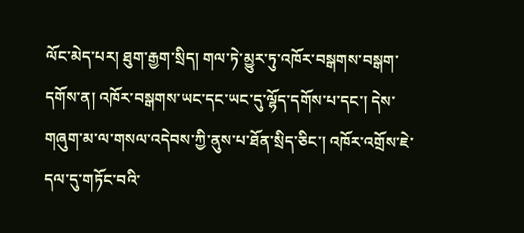ལོང་མེད་པར། ཐུག་རྒྱག་སྲིད། གལ་ཏེ་མྱུར་ཏུ་འཁོར་བསྒགས་བསྒག་དགོས་ན། འཁོར་བསྒགས་ཡང་དང་ཡང་དུ་ལྷོད་དགོས་པ་དང་། དེས་གཞུག་མ་ལ་གསལ་འདེབས་ཀྱི་ནུས་པ་ཐོན་སྲིད་ཅིང་། འཁོར་འགྲོས་ཇེ་དལ་དུ་གཏོང་བའི་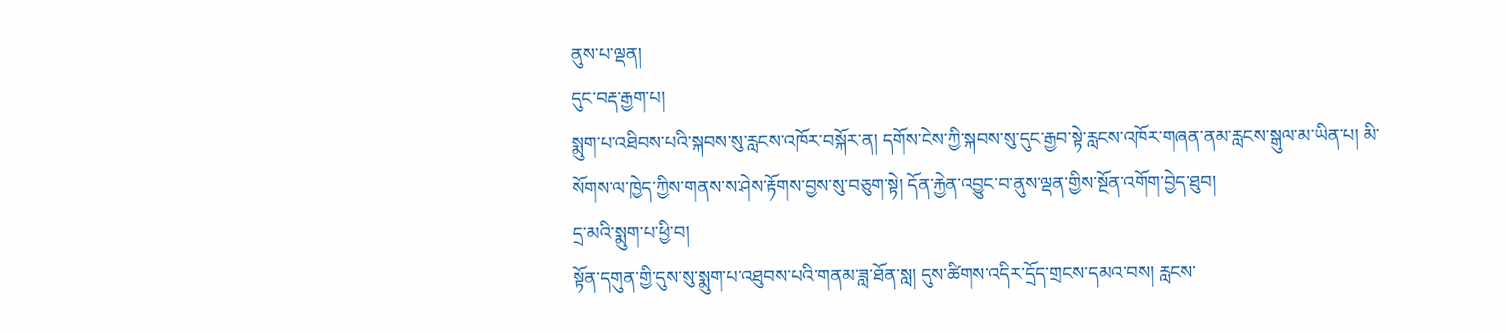ནུས་པ་ལྡན།
དུང་བརྡ་རྒྱག་པ།
སྨུག་པ་འཐིབས་པའི་སྐབས་སུ་རླངས་འཁོར་བསྐོར་ན། དགོས་ངེས་ཀྱི་སྐབས་སུ་དུང་རྒྱབ་སྟེ་རླངས་འཁོར་གཞན་ནམ་རླངས་སྒུལ་མ་ཡིན་པ། མི་སོགས་ལ་ཁྱེད་ཀྱིས་གནས་ས་ཤེས་རྟོགས་བྱས་སུ་བཅུག་སྟེ། དོན་རྐྱེན་འབྱུང་བ་ནུས་ལྡན་གྱིས་སྔོན་འགོག་བྱེད་ཐུབ།
དྲ་མའི་སྨུག་པ་ཕྱི་བ།
སྟོན་དགུན་གྱི་དུས་སུ་སྨུག་པ་འཐུབས་པའི་གནམ་ཟླ་ཐོན་སླ། དུས་ཚིགས་འདིར་དྲོད་གྲངས་དམའ་བས། རླངས་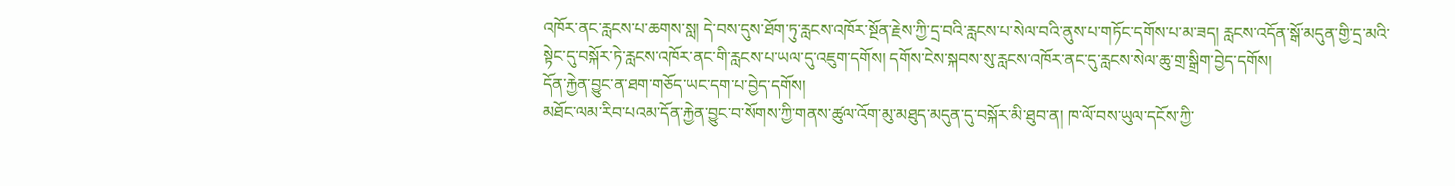འཁོར་ནང་རླངས་པ་ཆགས་སླ། དེ་བས་དུས་ཐོག་ཏུ་རླངས་འཁོར་སྔོན་རྗེས་ཀྱི་དྲ་བའི་རླངས་པ་སེལ་བའི་ནུས་པ་གཏོང་དགོས་པ་མ་ཟད། རླངས་འདོན་སྒོ་མདུན་གྱི་དྲ་མའི་སྟེང་དུ་བསྐོར་ཏེ་རླངས་འཁོར་ནང་གི་རླངས་པ་ཡལ་དུ་འཇུག་དགོས། དགོས་ངེས་སྐབས་སུ་རླངས་འཁོར་ནང་དུ་རླངས་སེལ་ཆུ་གྲ་སྒྲིག་བྱེད་དགོས།
དོན་རྐྱེན་བྱུང་ན་ཐག་གཅོད་ཡང་དག་པ་བྱེད་དགོས།
མཐོང་ལམ་རིབ་པའམ་དོན་རྐྱེན་བྱུང་བ་སོགས་ཀྱི་གནས་ཚུལ་འོག་མུ་མཐུད་མདུན་དུ་བསྐོར་མི་ཐུབ་ན། ཁ་ལོ་བས་ཡུལ་དངོས་ཀྱི་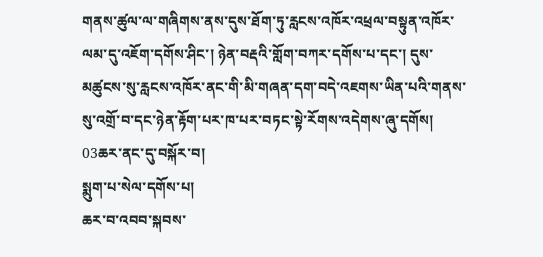གནས་ཚུལ་ལ་གཞིགས་ནས་དུས་ཐོག་ཏུ་རླངས་འཁོར་འཕྲལ་བསྟུན་འཁོར་ལམ་དུ་འཇོག་དགོས་ཤིང་། ཉེན་བརྡའི་གློག་བཀར་དགོས་པ་དང་། དུས་མཚུངས་སུ་རླངས་འཁོར་ནང་གི་མི་གཞན་དག་བདེ་འཇགས་ཡིན་པའི་གནས་སུ་འགྲོ་བ་དང་ཉེན་རྟོག་པར་ཁ་པར་བཏང་སྟེ་རོགས་འདེགས་ཞུ་དགོས།
03ཆར་ནང་དུ་བསྐོར་བ།
སྨུག་པ་སེལ་དགོས་པ།
ཆར་བ་འབབ་སྐབས་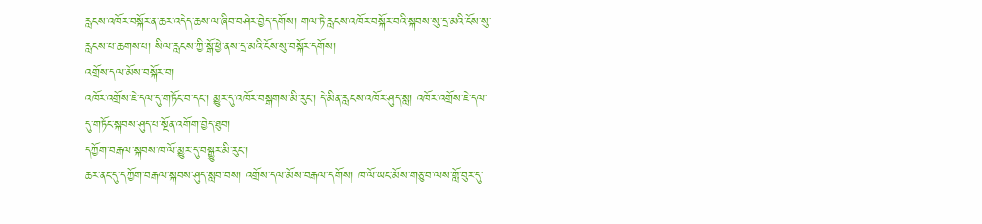རླངས་འཁོར་བསྐོར་ན་ཆར་འདེད་ཆས་ལ་ཞིབ་བཤེར་བྱེད་དགོས། གལ་ཏེ་རླངས་འཁོར་བསྐོར་བའི་སྐབས་སུ་དྲ་མའི་ངོས་སུ་རླངས་པ་ཆགས་པ། སིལ་རླངས་ཀྱི་སྒོ་ཕྱེ་ནས་དྲ་མའི་ངོས་སུ་བསྐོར་དགོས།
འགྲོས་དལ་མོས་བསྐོར་བ།
འཁོར་འགྲོས་ཇེ་དལ་དུ་གཏོང་བ་དང་། མྱུར་དུ་འཁོར་བསྒགས་མི་རུང་། དེ་མིན་རླངས་འཁོར་ཤུད་སླ། འཁོར་འགྲོས་ཇེ་དལ་དུ་གཏོང་སྐབས་ཤུད་པ་སྔོན་འགོག་བྱེད་ཐུབ།
དཀྱོག་བརྒལ་སྐབས་ཁ་ལོ་མྱུར་དུ་བསྒྱུར་མི་རུང་།
ཆར་ནང་དུ་དཀྱོག་བརྒལ་སྐབས་ཤུད་སླབ་བས། འགྲོས་དལ་མོས་བརྒལ་དགོས། ཁ་ལོ་ཡང་མོས་གཅུ་བ་ལས་གློ་བུར་དུ་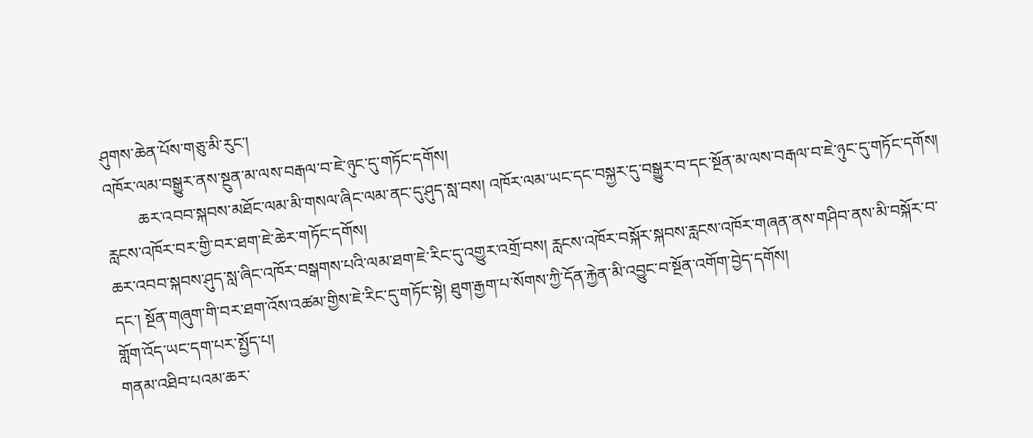ཤུགས་ཆེན་པོས་གཅུ་མི་རུང་།
འཁོར་ལམ་བསྒྱུར་ནས་སྔུན་མ་ལས་བརྒལ་བ་ཇེ་ཉུང་དུ་གཏོང་དགོས།
        ཆར་འབབ་སྐབས་མཐོང་ལམ་མི་གསལ་ཞིང་ལམ་ནང་དུ་ཤུད་སླ་བས། འཁོར་ལམ་ཡང་དང་བསྐྱར་དུ་བསྒྱུར་བ་དང་སྔོན་མ་ལས་བརྒལ་བ་ཇེ་ཉུང་དུ་གཏོང་དགོས།
རླངས་འཁོར་བར་གྱི་བར་ཐག་ཇེ་ཆེར་གཏོང་དགོས།
ཆར་འབབ་སྐབས་ཤུད་སླ་ཞིང་འཁོར་བསྒགས་པའི་ལམ་ཐག་ཇེ་རིང་དུ་འགྱུར་འགྲོ་བས། རླངས་འཁོར་བསྐོར་སྐབས་རླངས་འཁོར་གཞན་ནས་གཤིབ་ནས་མི་བསྐོར་བ་དང་། སྔོན་གཞུག་གི་བར་ཐག་འོས་འཚམ་གྱིས་ཇེ་རིང་དུ་གཏོང་སྟེ། ཐུག་རྒྱག་པ་སོགས་ཀྱི་དོན་རྐྱེན་མི་འབྱུང་བ་སྔོན་འགོག་བྱེད་དགོས།
གློག་འོད་ཡང་དག་པར་སྤྱོད་པ།
གནམ་འཐིབ་པའམ་ཆར་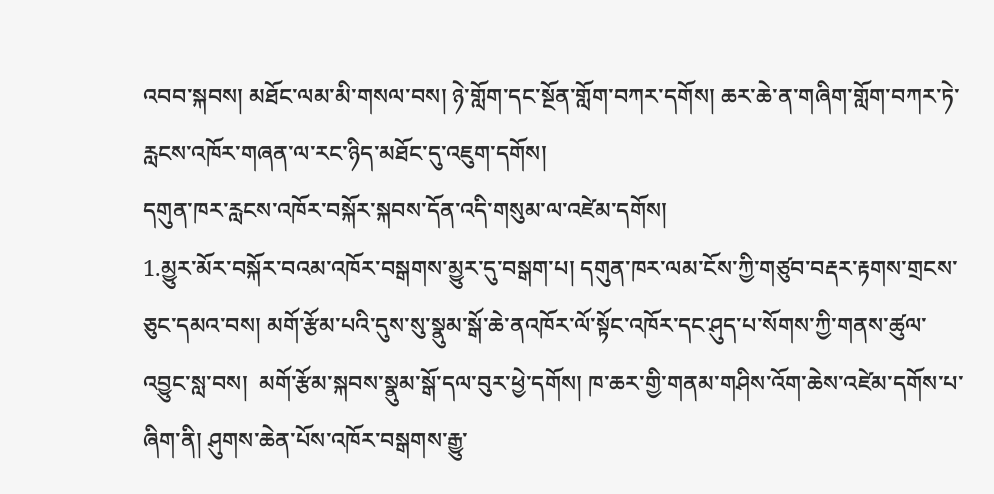འབབ་སྐབས། མཐོང་ལམ་མི་གསལ་བས། ཉེ་གློག་དང་སྔོན་གློག་བཀར་དགོས། ཆར་ཆེ་ན་གཞིག་གློག་བཀར་ཏེ་རླངས་འཁོར་གཞན་ལ་རང་ཉིད་མཐོང་དུ་འཇུག་དགོས།
དགུན་ཁར་རླངས་འཁོར་བསྐོར་སྐབས་དོན་འདི་གསུམ་ལ་འཛེམ་དགོས།
1.མྱུར་མོར་བསྐོར་བའམ་འཁོར་བསྒགས་མྱུར་དུ་བསྒག་པ། དགུན་ཁར་ལམ་ངོས་ཀྱི་གཙུབ་བརྡར་རྟགས་གྲངས་ཅུང་དམའ་བས། མགོ་རྩོམ་པའི་དུས་སུ་སྣུམ་སྒོ་ཆེ་ནའཁོར་ལོ་སྟོང་འཁོར་དང་ཤུད་པ་སོགས་ཀྱི་གནས་ཚུལ་འབྱུང་སླ་བས།  མགོ་རྩོམ་སྐབས་སྣུམ་སྒོ་དལ་བུར་ཕྱེ་དགོས། ཁ་ཆར་གྱི་གནམ་གཤིས་འོག་ཆེས་འཛེམ་དགོས་པ་ཞིག་ནི། ཤུགས་ཆེན་པོས་འཁོར་བསྒགས་རྒྱུ་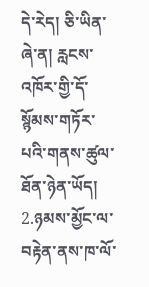དེ་རེད། ཅི་ཡིན་ཞེ་ན། རླངས་འཁོར་གྱི་དོ་སྙོམས་གཏོར་པའི་གནས་ཚུལ་ཐོན་ཉེན་ཡོད།
2.ཉམས་མྱོང་ལ་བརྟེན་ནས་ཁ་ལོ་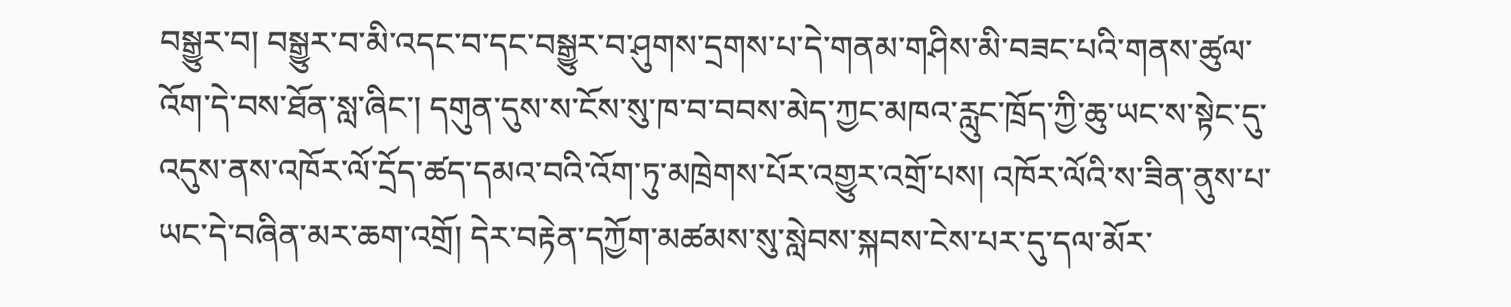བསྒྱུར་བ། བསྒྱུར་བ་མི་འདང་བ་དང་བསྒྱུར་བ་ཤུགས་དྲགས་པ་དེ་གནམ་གཤིས་མི་བཟང་པའི་གནས་ཚུལ་འོག་དེ་བས་ཐོན་སླ་ཞིང་། དགུན་དུས་ས་ངོས་སུ་ཁ་བ་བབས་མེད་ཀྱང་མཁའ་རླུང་ཁྲོད་ཀྱི་ཆུ་ཡང་ས་སྟེང་དུ་འདུས་ནས་འཁོར་ལོ་དྲོད་ཚད་དམའ་བའི་འོག་ཏུ་མཁྲེགས་པོར་འགྱུར་འགྲོ་པས། འཁོར་ལོའི་ས་ཟིན་ནུས་པ་ཡང་དེ་བཞིན་མར་ཆག་འགྲོ། དེར་བརྟེན་དཀྱོག་མཚམས་སུ་སླེབས་སྐབས་ངེས་པར་དུ་དལ་མོར་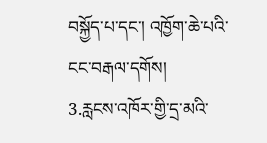བསྐྱོད་པ་དང་། འཁྱོག་ཆེ་པའི་ངང་བརྒལ་དགོས།
3.རླངས་འཁོར་གྱི་དྲ་མའི་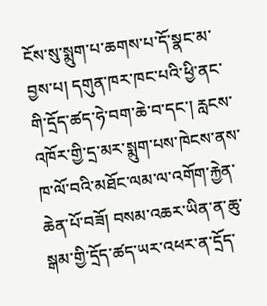ངོས་སུ་སྨུག་པ་ཆགས་པ་དོ་སྣང་མ་བྱས་པ། དགུན་ཁར་ཁང་པའི་ཕྱི་ནང་གི་དྲོད་ཚད་ཧེ་བག་ཆེ་བ་དང་། རླངས་འཁོར་གྱི་དྲ་མར་སྨུག་པས་ཁེངས་ནས་ཁ་ལོ་བའི་མཐོང་ལམ་ལ་འགོག་རྐྱེན་ཆེན་པོ་བཟོ། བསམ་འཆར་ཡིན་ན་ཆུ་སྒམ་གྱི་དྲོད་ཚད་ཡར་འཕར་ན་དྲོད་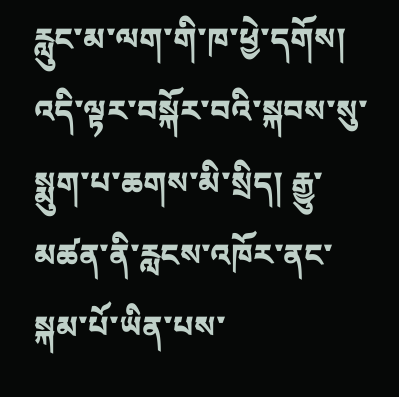རླུང་མ་ལག་གི་ཁ་ཕྱེ་དགོས། འདི་ལྟར་བསྐོར་བའི་སྐབས་སུ་སྨུག་པ་ཆགས་མི་སྲིད། རྒྱུ་མཚན་ནི་རླངས་འཁོར་ནང་སྐམ་པོ་ཡིན་པས་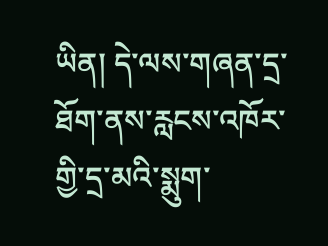ཡིན། དེ་ལས་གཞན་དྲ་ཐོག་ནས་རླངས་འཁོར་གྱི་དྲ་མའི་སྨུག་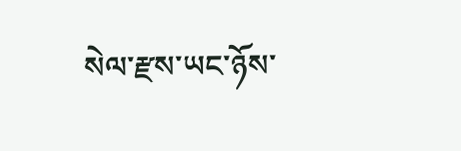སེལ་རྫས་ཡང་ཉོས་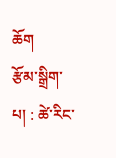ཆོག
རྩོམ་སྒྲིག་པ། : ཚེ་རིང་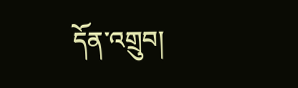དོན་འགྲུབ།